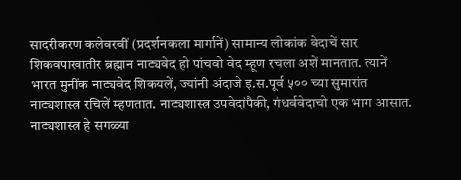सादरीकरण कलेवरवीं (प्रदर्शनकला मार्गानें) सामान्य लोकांक वेदाचें सार शिकवपाखातीर ब्रह्मान नाट्यवेद हो पांचवो वेद म्हूण रचला अशें मानतात. त्यानें भारत मुनींक नाट्यवेद शिकयलें, ज्यांनी अंदाजे इ.स.पूर्व ५०० च्या सुमारांत नाट्यशास्त्र रचिलें म्हणतात. नाट्यशास्त्र उपवेदांपैकी, गंधर्ववेदाचो एक भाग आसात.
नाट्यशास्त्र हे सगळ्या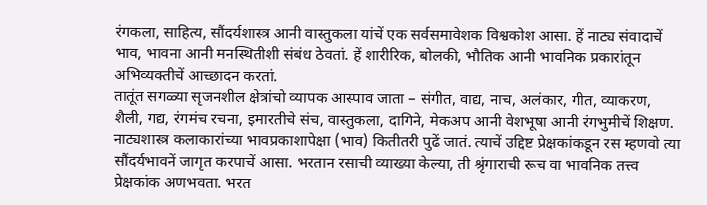रंगकला, साहित्य, सौंदर्यशास्त्र आनी वास्तुकला यांचें एक सर्वसमावेशक विश्वकोश आसा. हें नाट्य संवादाचें भाव, भावना आनी मनस्थितीशी संबंध ठेवतां. हें शारीरिक, बोलकी, भौतिक आनी भावनिक प्रकारांतून अभिव्यक्तीचें आच्छादन करतां.
तातूंत सगळ्या सृजनशील क्षेत्रांचो व्यापक आस्पाव जाता – संगीत, वाद्य, नाच, अलंकार, गीत, व्याकरण, शैली, गद्य, रंगमंच रचना, इमारतीचे संच, वास्तुकला, दागिने, मेकअप आनी वेशभूषा आनी रंगभुमीचें शिक्षण.
नाट्यशास्त्र कलाकारांच्या भावप्रकाशापेक्षा (भाव) कितीतरी पुढें जातं. त्याचें उद्दिष्ट प्रेक्षकांकडून रस म्हणवो त्या सौंदर्यभावनें जागृत करपाचें आसा. भरतान रसाची व्याख्या केल्या, ती श्रृंगाराची रूच वा भावनिक तत्त्व प्रेक्षकांक अणभवता. भरत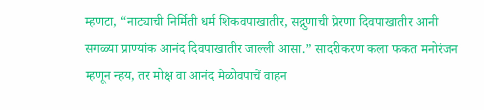म्हणटा, “नाट्याची निर्मिती धर्म शिकवपाखातीर, सद्गुणाची प्रेरणा दिवपाखातीर आनी सगळ्या प्राण्यांक आनंद दिवपाखातीर जाल्ली आसा.” सादरीकरण कला फकत मनोरंजन म्हणून न्हय, तर मोक्ष वा आनंद मेळोवपाचें वाहन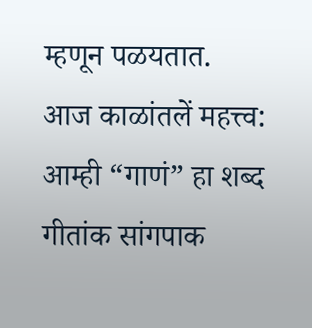म्हणून पळयतात.
आज काळांतलें महत्त्व: आम्ही “गाणं” हा शब्द गीतांक सांगपाक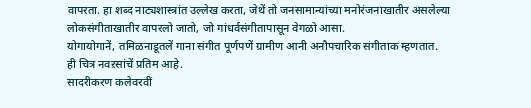वापरता. हा शब्द नाट्यशास्त्रांत उल्लेख करता, जेथें तो जनसामान्यांच्या मनोरंजनाखातीर असलेल्या लोकसंगीताखातीर वापरलो जातो, जो गांधर्वसंगीतापासून वेगळो आसा.
योगायोगानें, तमिळनाडूतलें गाना संगीत पूर्णपणें ग्रामीण आनी अनौपचारिक संगीताक म्हणतात.
ही चित्र नवऱसांचें प्रतिम आहे.
सादरीकरण कलेवरवीं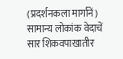(प्रदर्शनकला मार्गानें) सामान्य लोकांक वेदाचें सार शिकवपाखातीर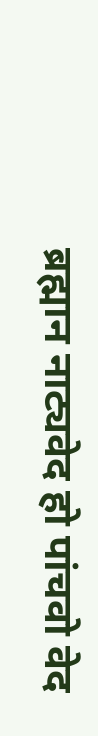ब्रह्मान नाट्यवेद हो पांचवो वेद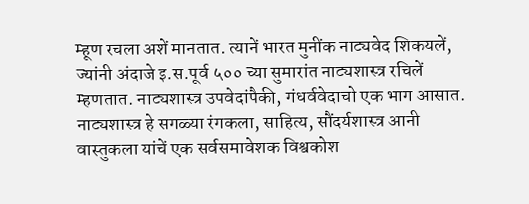म्हूण रचला अशें मानतात. त्यानें भारत मुनींक नाट्यवेद शिकयलें, ज्यांनी अंदाजे इ.स.पूर्व ५०० च्या सुमारांत नाट्यशास्त्र रचिलें म्हणतात. नाट्यशास्त्र उपवेदांपैकी, गंधर्ववेदाचो एक भाग आसात.
नाट्यशास्त्र हे सगळ्या रंगकला, साहित्य, सौंदर्यशास्त्र आनी वास्तुकला यांचें एक सर्वसमावेशक विश्वकोश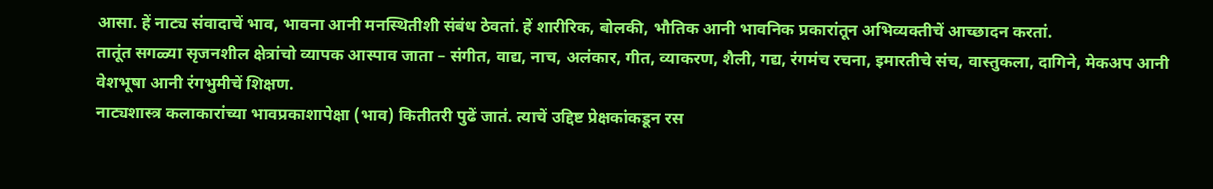आसा. हें नाट्य संवादाचें भाव, भावना आनी मनस्थितीशी संबंध ठेवतां. हें शारीरिक, बोलकी, भौतिक आनी भावनिक प्रकारांतून अभिव्यक्तीचें आच्छादन करतां.
तातूंत सगळ्या सृजनशील क्षेत्रांचो व्यापक आस्पाव जाता – संगीत, वाद्य, नाच, अलंकार, गीत, व्याकरण, शैली, गद्य, रंगमंच रचना, इमारतीचे संच, वास्तुकला, दागिने, मेकअप आनी वेशभूषा आनी रंगभुमीचें शिक्षण.
नाट्यशास्त्र कलाकारांच्या भावप्रकाशापेक्षा (भाव) कितीतरी पुढें जातं. त्याचें उद्दिष्ट प्रेक्षकांकडून रस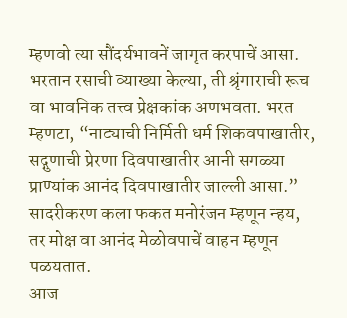म्हणवो त्या सौंदर्यभावनें जागृत करपाचें आसा. भरतान रसाची व्याख्या केल्या, ती श्रृंगाराची रूच वा भावनिक तत्त्व प्रेक्षकांक अणभवता. भरत म्हणटा, “नाट्याची निर्मिती धर्म शिकवपाखातीर, सद्गुणाची प्रेरणा दिवपाखातीर आनी सगळ्या प्राण्यांक आनंद दिवपाखातीर जाल्ली आसा.” सादरीकरण कला फकत मनोरंजन म्हणून न्हय, तर मोक्ष वा आनंद मेळोवपाचें वाहन म्हणून पळयतात.
आज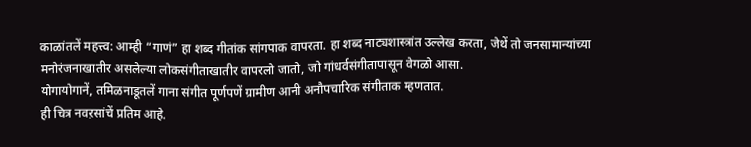काळांतलें महत्त्व: आम्ही “गाणं” हा शब्द गीतांक सांगपाक वापरता. हा शब्द नाट्यशास्त्रांत उल्लेख करता, जेथें तो जनसामान्यांच्या मनोरंजनाखातीर असलेल्या लोकसंगीताखातीर वापरलो जातो, जो गांधर्वसंगीतापासून वेगळो आसा.
योगायोगानें, तमिळनाडूतलें गाना संगीत पूर्णपणें ग्रामीण आनी अनौपचारिक संगीताक म्हणतात.
ही चित्र नवऱसांचें प्रतिम आहे.